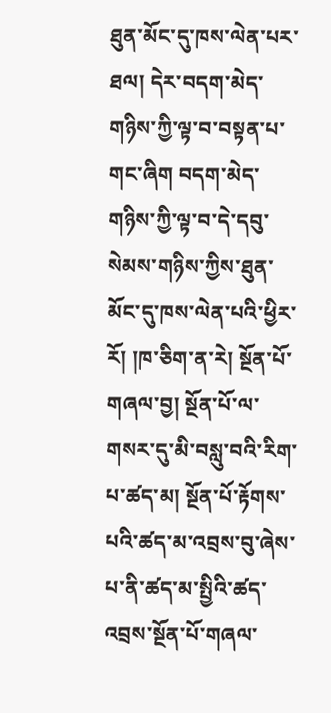ཐུན་མོང་དུ་ཁས་ལེན་པར་ཐལ། དེར་བདག་མེད་གཉིས་ཀྱི་ལྟ་བ་བསྟན་པ་གང་ཞིག བདག་མེད་གཉིས་ཀྱི་ལྟ་བ་དེ་དབུ་སེམས་གཉིས་ཀྱིས་ཐུན་མོང་དུ་ཁས་ལེན་པའི་ཕྱིར་རོ། །ཁ་ཅིག་ན་རེ། སྔོན་པོ་གཞལ་བྱ། སྔོན་པོ་ལ་གསར་དུ་མི་བསླུ་བའི་རིག་པ་ཚད་མ། སྔོན་པོ་རྟོགས་པའི་ཚད་མ་འབྲས་བུ་ཞེས་པ་ནི་ཚད་མ་སྤྱིའི་ཚད་འབྲས་སྔོན་པོ་གཞལ་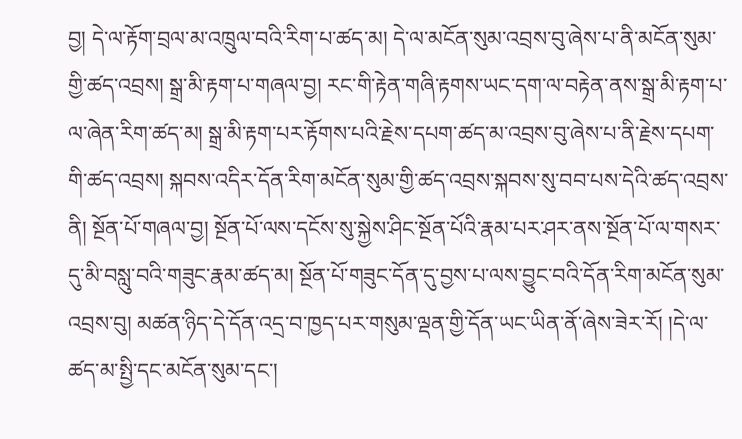བྱ། དེ་ལ་རྟོག་བྲལ་མ་འཁྲུལ་བའི་རིག་པ་ཚད་མ། དེ་ལ་མངོན་སུམ་འབྲས་བུ་ཞེས་པ་ནི་མངོན་སུམ་གྱི་ཚད་འབྲས། སྒྲ་མི་རྟག་པ་གཞལ་བྱ། རང་གི་རྟེན་གཞི་རྟགས་ཡང་དག་ལ་བརྟེན་ནས་སྒྲ་མི་རྟག་པ་ལ་ཞེན་རིག་ཚད་མ། སྒྲ་མི་རྟག་པར་རྟོགས་པའི་རྗེས་དཔག་ཚད་མ་འབྲས་བུ་ཞེས་པ་ནི་རྗེས་དཔག་གི་ཚད་འབྲས། སྐབས་འདིར་དོན་རིག་མངོན་སུམ་གྱི་ཚད་འབྲས་སྐབས་སུ་བབ་པས་དེའི་ཚད་འབྲས་ནི། སྔོན་པོ་གཞལ་བྱ། སྔོན་པོ་ལས་དངོས་སུ་སྐྱེས་ཤིང་སྔོན་པོའི་རྣམ་པར་ཤར་ནས་སྔོན་པོ་ལ་གསར་དུ་མི་བསླུ་བའི་གཟུང་རྣམ་ཚད་མ། སྔོན་པོ་གཟུང་དོན་དུ་བྱས་པ་ལས་བྱུང་བའི་དོན་རིག་མངོན་སུམ་འབྲས་བུ། མཚན་ཉིད་དེ་དོན་འདྲ་བ་ཁྱད་པར་གསུམ་ལྡན་གྱི་དོན་ཡང་ཡིན་ནོ་ཞེས་ཟེར་རོ། །དེ་ལ་ཚད་མ་སྤྱི་དང་མངོན་སུམ་དང་།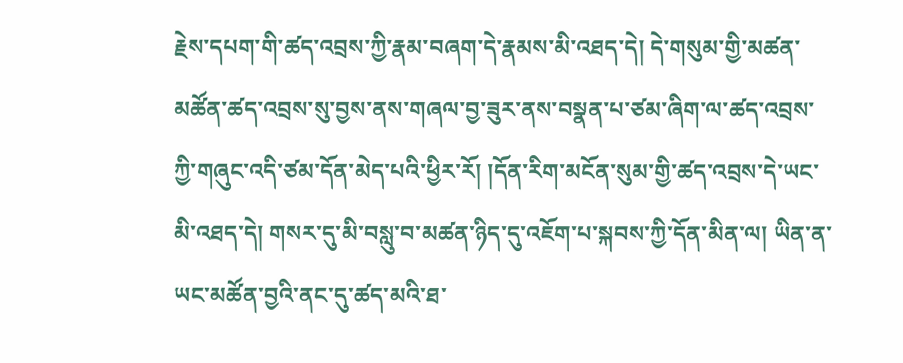རྗེས་དཔག་གི་ཚད་འབྲས་ཀྱི་རྣམ་བཞག་དེ་རྣམས་མི་འཐད་དེ། དེ་གསུམ་གྱི་མཚན་མཚོན་ཚད་འབྲས་སུ་བྱས་ནས་གཞལ་བྱ་ཟུར་ནས་བསྣན་པ་ཙམ་ཞིག་ལ་ཚད་འབྲས་ཀྱི་གཞུང་འདི་ཙམ་དོན་མེད་པའི་ཕྱིར་རོ། །དོན་རིག་མངོན་སུམ་གྱི་ཚད་འབྲས་དེ་ཡང་མི་འཐད་དེ། གསར་དུ་མི་བསླུ་བ་མཚན་ཉིད་དུ་འཇོག་པ་སྐབས་ཀྱི་དོན་མིན་ལ། ཡིན་ན་ཡང་མཚོན་བྱའི་ནང་དུ་ཚད་མའི་ཐ་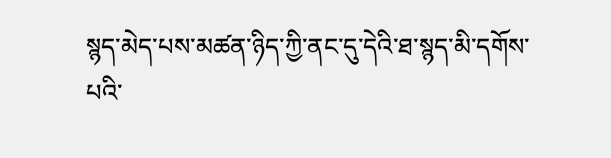སྙད་མེད་པས་མཚན་ཉིད་ཀྱི་ནང་དུ་དེའི་ཐ་སྙད་མི་དགོས་པའི་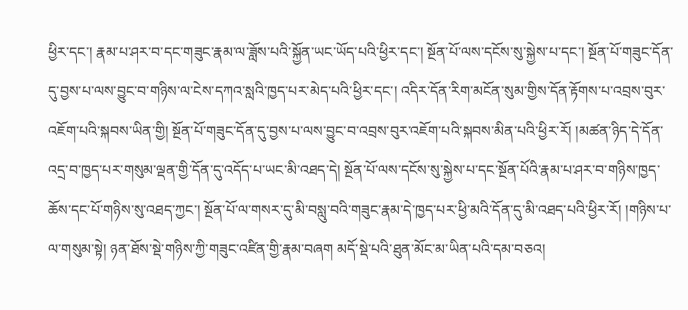ཕྱིར་དང་། རྣམ་པ་ཤར་བ་དང་གཟུང་རྣམ་ལ་ཟློས་པའི་སྐྱོན་ཡང་ཡོད་པའི་ཕྱིར་དང་། སྔོན་པོ་ལས་དངོས་སུ་སྐྱེས་པ་དང་། སྔོན་པོ་གཟུང་དོན་དུ་བྱས་པ་ལས་བྱུང་བ་གཉིས་ལ་ངེས་དཀའ་སླའི་ཁྱད་པར་མེད་པའི་ཕྱིར་དང་། འདིར་དོན་རིག་མངོན་སུམ་གྱིས་དོན་རྟོགས་པ་འབྲས་བུར་འཇོག་པའི་སྐབས་ཡིན་གྱི། སྔོན་པོ་གཟུང་དོན་དུ་བྱས་པ་ལས་བྱུང་བ་འབྲས་བུར་འཇོག་པའི་སྐབས་མིན་པའི་ཕྱིར་རོ། །མཚན་ཉིད་དེ་དོན་འདྲ་བ་ཁྱད་པར་གསུམ་ལྡན་གྱི་དོན་དུ་འདོད་པ་ཡང་མི་འཐད་དེ། སྔོན་པོ་ལས་དངོས་སུ་སྐྱེས་པ་དང་སྔོན་པོའི་རྣམ་པ་ཤར་བ་གཉིས་ཁྱད་ཆོས་དང་པོ་གཉིས་སུ་འཐད་ཀྱང་། སྔོན་པོ་ལ་གསར་དུ་མི་བསླུ་བའི་གཟུང་རྣམ་དེ་ཁྱད་པར་ཕྱི་མའི་དོན་དུ་མི་འཐད་པའི་ཕྱིར་རོ། །གཉིས་པ་ལ་གསུམ་སྟེ། ཉན་ཐོས་སྡེ་གཉིས་ཀྱི་གཟུང་འཛིན་གྱི་རྣམ་བཞག མདོ་སྡེ་པའི་ཐུན་མོང་མ་ཡིན་པའི་དམ་བཅའ།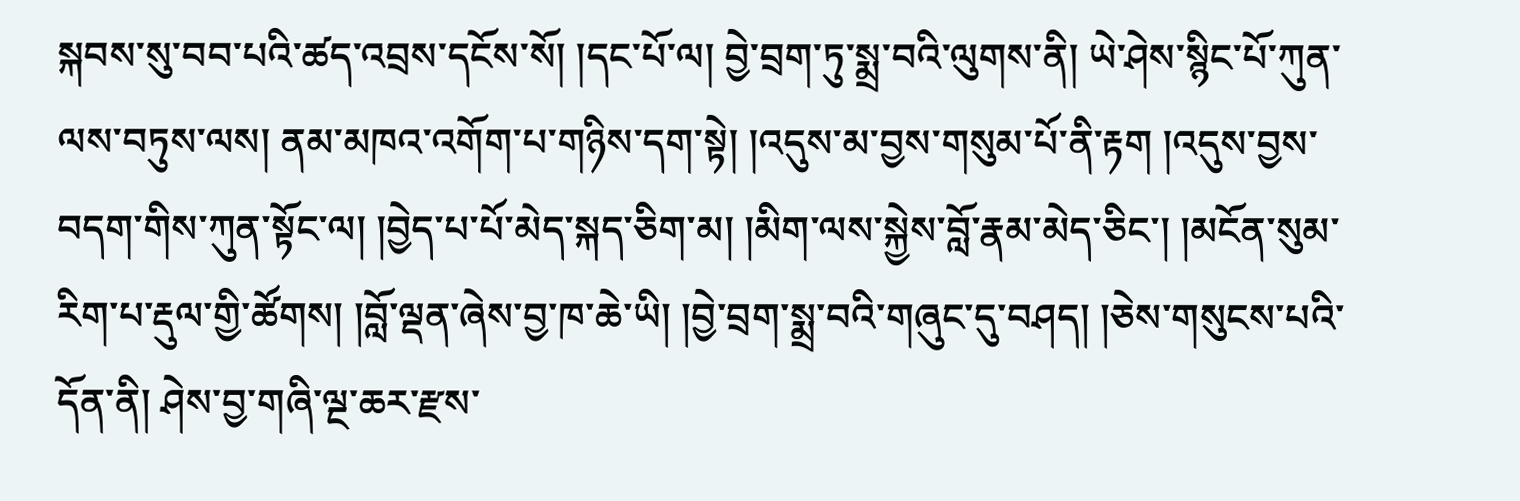སྐབས་སུ་བབ་པའི་ཚད་འབྲས་དངོས་སོ། །དང་པོ་ལ། བྱེ་བྲག་ཏུ་སྨྲ་བའི་ལུགས་ནི། ཡེ་ཤེས་སྙིང་པོ་ཀུན་ལས་བཏུས་ལས། ནམ་མཁའ་འགོག་པ་གཉིས་དག་སྟེ། །འདུས་མ་བྱས་གསུམ་པོ་ནི་རྟག །འདུས་བྱས་བདག་གིས་ཀུན་སྟོང་ལ། །བྱེད་པ་པོ་མེད་སྐད་ཅིག་མ། །མིག་ལས་སྐྱེས་བློ་རྣམ་མེད་ཅིང་། །མངོན་སུམ་རིག་པ་རྡུལ་གྱི་ཚོགས། །བློ་ལྡན་ཞེས་བྱ་ཁ་ཆེ་ཡི། །བྱེ་བྲག་སྨྲ་བའི་གཞུང་དུ་བཤད། །ཅེས་གསུངས་པའི་དོན་ནི། ཤེས་བྱ་གཞི་ལྔ་ཆར་རྫས་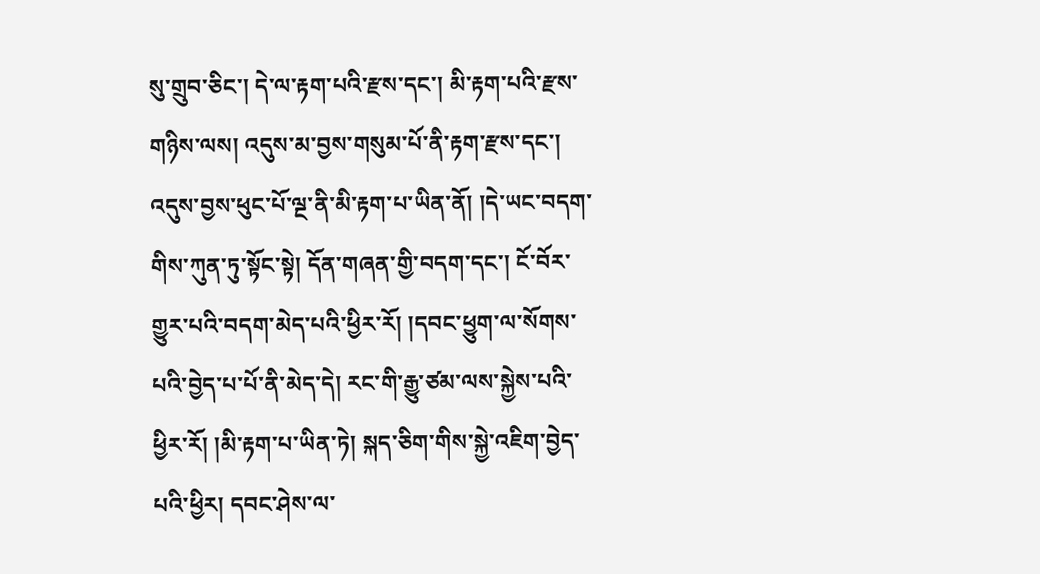སུ་གྲུབ་ཅིང་། དེ་ལ་རྟག་པའི་རྫས་དང་། མི་རྟག་པའི་རྫས་གཉིས་ལས། འདུས་མ་བྱས་གསུམ་པོ་ནི་རྟག་རྫས་དང་། འདུས་བྱས་ཕུང་པོ་ལྔ་ནི་མི་རྟག་པ་ཡིན་ནོ། །དེ་ཡང་བདག་གིས་ཀུན་ཏུ་སྟོང་སྟེ། དོན་གཞན་གྱི་བདག་དང་། ངོ་བོར་གྱུར་པའི་བདག་མེད་པའི་ཕྱིར་རོ། །དབང་ཕྱུག་ལ་སོགས་པའི་བྱེད་པ་པོ་ནི་མེད་དེ། རང་གི་རྒྱུ་ཙམ་ལས་སྐྱེས་པའི་ཕྱིར་རོ། །མི་རྟག་པ་ཡིན་ཏེ། སྐད་ཅིག་གིས་སྐྱེ་འཇིག་བྱེད་པའི་ཕྱིར། དབང་ཤེས་ལ་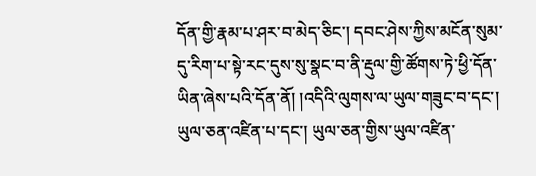དོན་གྱི་རྣམ་པ་ཤར་བ་མེད་ཅིང་། དབང་ཤེས་ཀྱིས་མངོན་སུམ་དུ་རིག་པ་སྟེ་རང་དུས་སུ་སྣང་བ་ནི་རྡུལ་གྱི་ཚོགས་ཏེ་ཕྱི་དོན་ཡིན་ཞེས་པའི་དོན་ནོ། །འདིའི་ལུགས་ལ་ཡུལ་གཟུང་བ་དང་། ཡུལ་ཅན་འཛིན་པ་དང་། ཡུལ་ཅན་གྱིས་ཡུལ་འཛིན་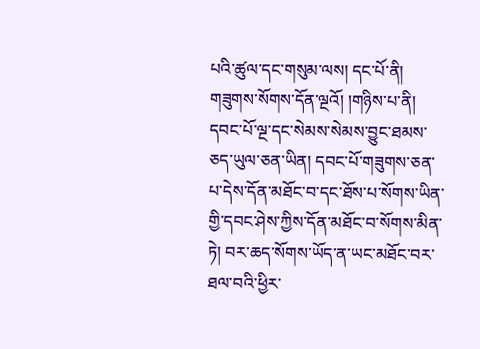པའི་ཚུལ་དང་གསུམ་ལས། དང་པོ་ནི། གཟུགས་སོགས་དོན་ལྔའོ། །གཉིས་པ་ནི། དབང་པོ་ལྔ་དང་སེམས་སེམས་བྱུང་ཐམས་ཅད་ཡུལ་ཅན་ཡིན། དབང་པོ་གཟུགས་ཅན་པ་དེས་དོན་མཐོང་བ་དང་ཐོས་པ་སོགས་ཡིན་གྱི་དབང་ཤེས་ཀྱིས་དོན་མཐོང་བ་སོགས་མིན་ཏེ། བར་ཆད་སོགས་ཡོད་ན་ཡང་མཐོང་བར་ཐལ་བའི་ཕྱིར་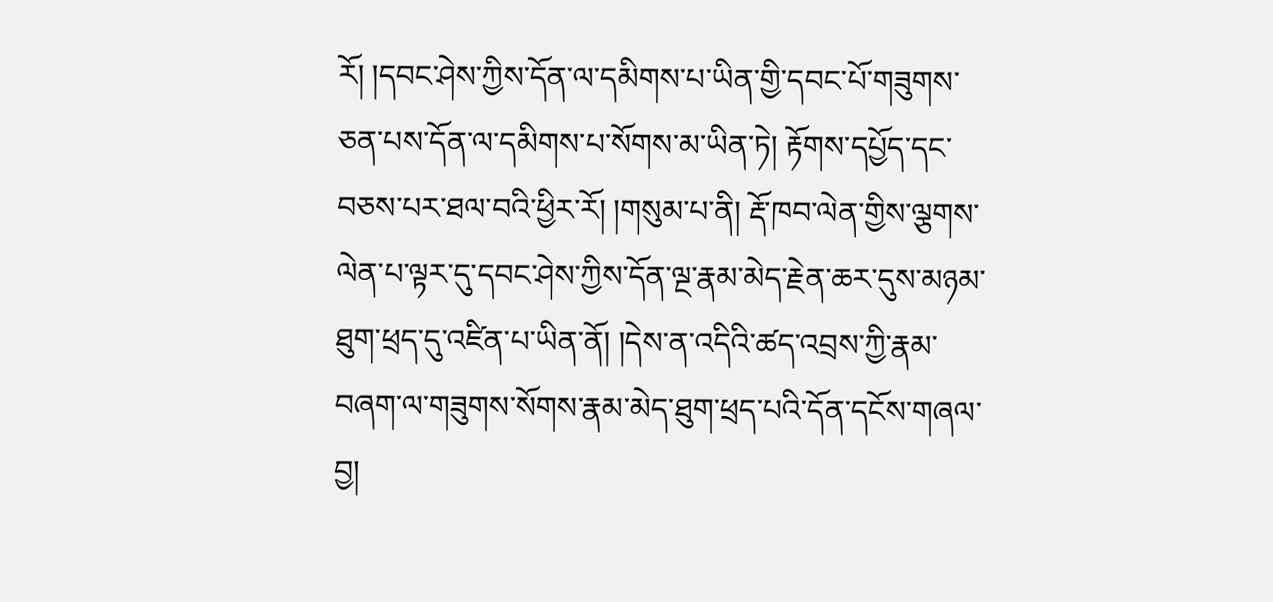རོ། །དབང་ཤེས་ཀྱིས་དོན་ལ་དམིགས་པ་ཡིན་གྱི་དབང་པོ་གཟུགས་ཅན་པས་དོན་ལ་དམིགས་པ་སོགས་མ་ཡིན་ཏེ། རྟོགས་དཔྱོད་དང་བཅས་པར་ཐལ་བའི་ཕྱིར་རོ། །གསུམ་པ་ནི། རྡོ་ཁབ་ལེན་གྱིས་ལྕགས་ལེན་པ་ལྟར་དུ་དབང་ཤེས་ཀྱིས་དོན་ལྔ་རྣམ་མེད་རྗེན་ཆར་དུས་མཉམ་ཐུག་ཕྲད་དུ་འཛིན་པ་ཡིན་ནོ། །དེས་ན་འདིའི་ཚད་འབྲས་ཀྱི་རྣམ་བཞག་ལ་གཟུགས་སོགས་རྣམ་མེད་ཐུག་ཕྲད་པའི་དོན་དངོས་གཞལ་བྱ།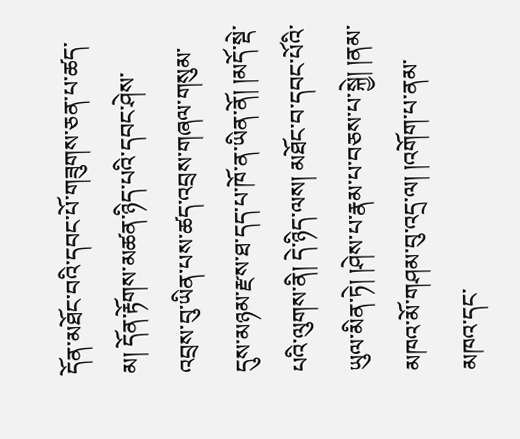དོན་མཐོང་བའི་དབང་པོ་གཟུགས་ཅན་པ་ཚད་མ། དོན་རྟོགས་མཚན་ཉིད་པའི་དབང་ཤེས་འབྲས་བུ་ཡིན་པས་ཚད་འབྲས་གཞལ་གསུམ་དུས་མཉམ་རྫས་ཐ་དད་པ་ཁོ་ན་ཡིན་ནོ། །མདོ་སྡེ་པའི་ལུགས་ནི། དེ་ཉིད་ལས། མཐོང་བ་དབང་པོའི་ཡུལ་མིན་ཏེ། །ཤེས་པ་རྣམ་པ་བཅས་པ་སྐྱེ། །ནམ་མཁའ་མོ་གཤམ་བུ་འདྲ་ལ། །འགོག་པ་ནམ་མཁའ་དང་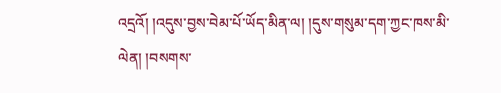འདྲའོ། །འདུས་བྱས་བེམ་པོ་ཡོད་མིན་ལ། །དུས་གསུམ་དག་ཀྱང་ཁས་མི་ལེན། །བསགས་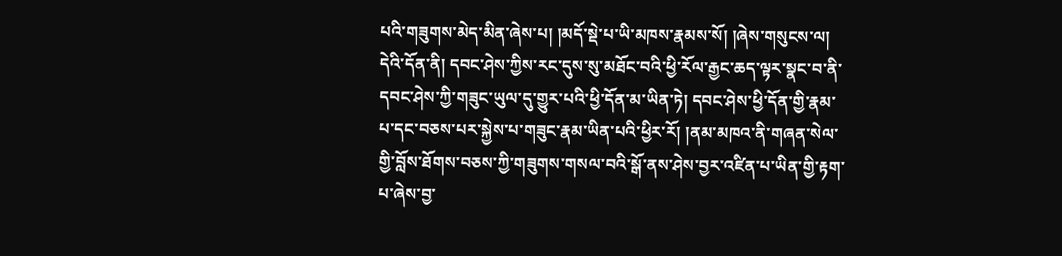པའི་གཟུགས་མེད་མིན་ཞེས་པ། །མདོ་སྡེ་པ་ཡི་མཁས་རྣམས་སོ། །ཞེས་གསུངས་ལ། དེའི་དོན་ནི། དབང་ཤེས་ཀྱིས་རང་དུས་སུ་མཐོང་བའི་ཕྱི་རོལ་རྒྱང་ཆད་ལྟར་སྣང་བ་ནི་དབང་ཤེས་ཀྱི་གཟུང་ཡུལ་དུ་གྱུར་པའི་ཕྱི་དོན་མ་ཡིན་ཏེ། དབང་ཤེས་ཕྱི་དོན་གྱི་རྣམ་པ་དང་བཅས་པར་སྐྱེས་པ་གཟུང་རྣམ་ཡིན་པའི་ཕྱིར་རོ། །ནམ་མཁའ་ནི་གཞན་སེལ་གྱི་བློས་ཐོགས་བཅས་ཀྱི་གཟུགས་གསལ་བའི་སྒོ་ནས་ཤེས་བྱར་འཛིན་པ་ཡིན་གྱི་རྟག་པ་ཞེས་བྱ་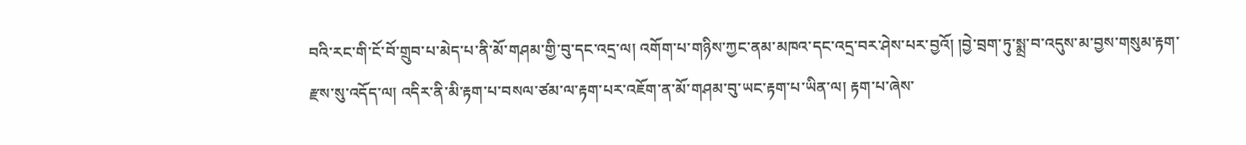བའི་རང་གི་ངོ་བོ་གྲུབ་པ་མེད་པ་ནི་མོ་གཤམ་གྱི་བུ་དང་འདྲ་ལ། འགོག་པ་གཉིས་ཀྱང་ནམ་མཁའ་དང་འདྲ་བར་ཤེས་པར་བྱའོ། །བྱེ་བྲག་ཏུ་སྨྲ་བ་འདུས་མ་བྱས་གསུམ་རྟག་རྫས་སུ་འདོད་ལ། འདིར་ནི་མི་རྟག་པ་བསལ་ཙམ་ལ་རྟག་པར་འཇོག་ན་མོ་གཤམ་བུ་ཡང་རྟག་པ་ཡིན་ལ། རྟག་པ་ཞེས་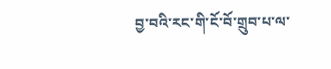བྱ་བའི་རང་གི་ངོ་བོ་གྲུབ་པ་ལ་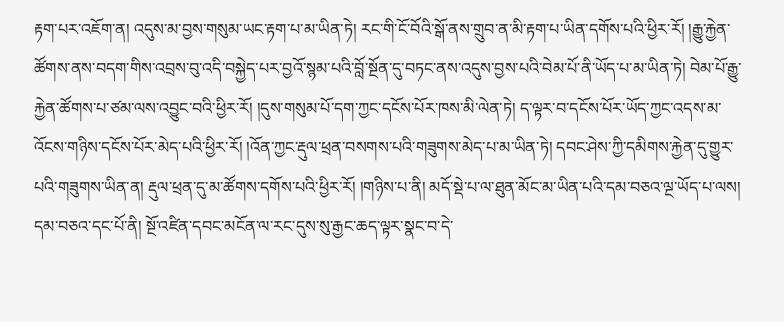རྟག་པར་འཇོག་ན། འདུས་མ་བྱས་གསུམ་ཡང་རྟག་པ་མ་ཡིན་ཏེ། རང་གི་ངོ་བོའི་སྒོ་ནས་གྲུབ་ན་མི་རྟག་པ་ཡིན་དགོས་པའི་ཕྱིར་རོ། །རྒྱུ་རྐྱེན་ཚོགས་ནས་བདག་གིས་འབྲས་བུ་འདི་བསྐྱེད་པར་བྱའོ་སྙམ་པའི་བློ་སྔོན་དུ་བཏང་ནས་འདུས་བྱས་པའི་བེམ་པོ་ནི་ཡོད་པ་མ་ཡིན་ཏེ། བེམ་པོ་རྒྱུ་རྐྱེན་ཚོགས་པ་ཙམ་ལས་འབྱུང་བའི་ཕྱིར་རོ། །དུས་གསུམ་པོ་དག་ཀྱང་དངོས་པོར་ཁས་མི་ལེན་ཏེ། ད་ལྟར་བ་དངོས་པོར་ཡོད་ཀྱང་འདས་མ་འོངས་གཉིས་དངོས་པོར་མེད་པའི་ཕྱིར་རོ། །འོན་ཀྱང་རྡུལ་ཕྲན་བསགས་པའི་གཟུགས་མེད་པ་མ་ཡིན་ཏེ། དབང་ཤེས་ཀྱི་དམིགས་རྐྱེན་དུ་གྱུར་པའི་གཟུགས་ཡིན་ན། རྡུལ་ཕྲན་དུ་མ་ཚོགས་དགོས་པའི་ཕྱིར་རོ། །གཉིས་པ་ནི། མདོ་སྡེ་པ་ལ་ཐུན་མོང་མ་ཡིན་པའི་དམ་བཅའ་ལྔ་ཡོད་པ་ལས། དམ་བཅའ་དང་པོ་ནི། སྔོ་འཛིན་དབང་མངོན་ལ་རང་དུས་སུ་རྒྱང་ཆད་ལྟར་སྣང་བ་དེ་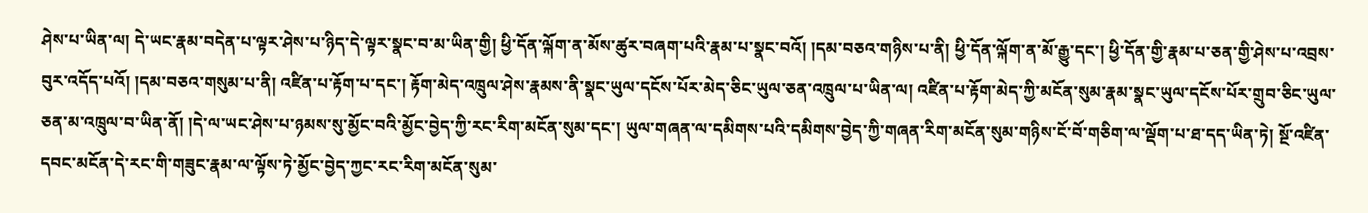ཤེས་པ་ཡིན་ལ། དེ་ཡང་རྣམ་བདེན་པ་ལྟར་ཤེས་པ་ཉིད་དེ་ལྟར་སྣང་བ་མ་ཡིན་གྱི། ཕྱི་དོན་ལྐོག་ན་མོས་ཚུར་བཞག་པའི་རྣམ་པ་སྣང་བའོ། །དམ་བཅའ་གཉིས་པ་ནི། ཕྱི་དོན་ལྐོག་ན་མོ་རྒྱུ་དང་། ཕྱི་དོན་གྱི་རྣམ་པ་ཅན་གྱི་ཤེས་པ་འབྲས་བུར་འདོད་པའོ། །དམ་བཅའ་གསུམ་པ་ནི། འཛིན་པ་རྟོག་པ་དང་། རྟོག་མེད་འཁྲུལ་ཤེས་རྣམས་ནི་སྣང་ཡུལ་དངོས་པོར་མེད་ཅིང་ཡུལ་ཅན་འཁྲུལ་པ་ཡིན་ལ། འཛིན་པ་རྟོག་མེད་ཀྱི་མངོན་སུམ་རྣམ་སྣང་ཡུལ་དངོས་པོར་གྲུབ་ཅིང་ཡུལ་ཅན་མ་འཁྲུལ་བ་ཡིན་ནོ། །དེ་ལ་ཡང་ཤེས་པ་ཉམས་སུ་མྱོང་བའི་མྱོང་བྱེད་ཀྱི་རང་རིག་མངོན་སུམ་དང་། ཡུལ་གཞན་ལ་དམིགས་པའི་དམིགས་བྱེད་ཀྱི་གཞན་རིག་མངོན་སུམ་གཉིས་ངོ་བོ་གཅིག་ལ་ལྡོག་པ་ཐ་དད་ཡིན་ཏེ། སྔོ་འཛིན་དབང་མངོན་དེ་རང་གི་གཟུང་རྣམ་ལ་ལྟོས་ཏེ་མྱོང་བྱེད་ཀྱང་རང་རིག་མངོན་སུམ་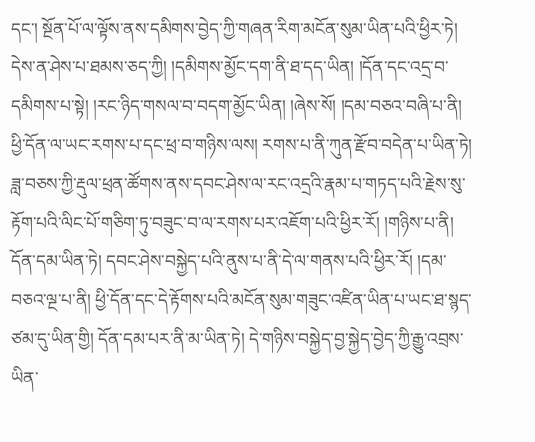དང་། སྔོན་པོ་ལ་ལྟོས་ནས་དམིགས་བྱེད་ཀྱི་གཞན་རིག་མངོན་སུམ་ཡིན་པའི་ཕྱིར་ཏེ། དེས་ན་ཤེས་པ་ཐམས་ཅད་ཀྱི། །དམིགས་མྱོང་དག་ནི་ཐ་དད་ཡིན། །དོན་དང་འདྲ་བ་དམིགས་པ་སྟེ། །རང་ཉིད་གསལ་བ་བདག་མྱོང་ཡིན། །ཞེས་སོ། །དམ་བཅའ་བཞི་པ་ནི། ཕྱི་དོན་ལ་ཡང་རགས་པ་དང་ཕྲ་བ་གཉིས་ལས། རགས་པ་ནི་ཀུན་རྫོབ་བདེན་པ་ཡིན་ཏེ། ཟླ་བཅས་ཀྱི་རྡུལ་ཕྲན་ཚོགས་ནས་དབང་ཤེས་ལ་རང་འདྲའི་རྣམ་པ་གཏད་པའི་རྗེས་སུ་རྟོག་པའི་ལིང་པོ་གཅིག་ཏུ་བཟུང་བ་ལ་རགས་པར་འཇོག་པའི་ཕྱིར་རོ། །གཉིས་པ་ནི། དོན་དམ་ཡིན་ཏེ། དབང་ཤེས་བསྐྱེད་པའི་ནུས་པ་ནི་དེ་ལ་གནས་པའི་ཕྱིར་རོ། །དམ་བཅའ་ལྔ་པ་ནི། ཕྱི་དོན་དང་དེ་རྟོགས་པའི་མངོན་སུམ་གཟུང་འཛིན་ཡིན་པ་ཡང་ཐ་སྙད་ཙམ་དུ་ཡིན་གྱི། དོན་དམ་པར་ནི་མ་ཡིན་ཏེ། དེ་གཉིས་བསྐྱེད་བྱ་སྐྱེད་བྱེད་ཀྱི་རྒྱུ་འབྲས་ཡིན་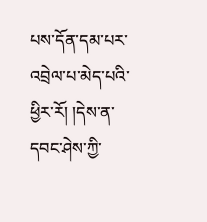པས་དོན་དམ་པར་འབྲེལ་པ་མེད་པའི་ཕྱིར་རོ། །དེས་ན་དབང་ཤེས་ཀྱི་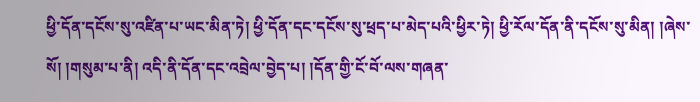ཕྱི་དོན་དངོས་སུ་འཛིན་པ་ཡང་མིན་ཏེ། ཕྱི་དོན་དང་དངོས་སུ་ཕྲད་པ་མེད་པའི་ཕྱིར་ཏེ། ཕྱི་རོལ་དོན་ནི་དངོས་སུ་མིན། །ཞེས་སོ། །གསུམ་པ་ནི། འདི་ནི་དོན་དང་འབྲེལ་བྱེད་པ། །དོན་གྱི་ངོ་བོ་ལས་གཞན་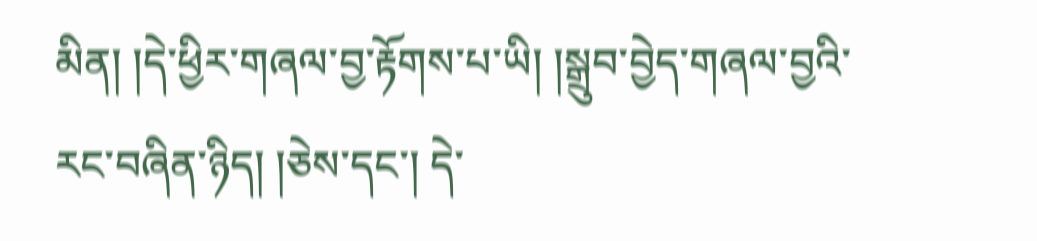མིན། །དེ་ཕྱིར་གཞལ་བྱ་རྟོགས་པ་ཡི། །སྒྲུབ་བྱེད་གཞལ་བྱའི་རང་བཞིན་ཉིད། །ཅེས་དང་། དེ་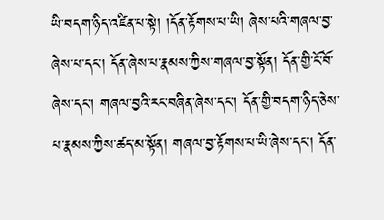ཡི་བདག་ཉིད་འཛིན་པ་སྟེ། །དོན་རྟོགས་པ་ཡི། ཞེས་པའི་གཞལ་བྱ་ཞེས་པ་དང་། དོན་ཞེས་པ་རྣམས་ཀྱིས་གཞལ་བྱ་སྟོན། དོན་གྱི་ངོ་བོ་ཞེས་དང་། གཞལ་བྱའི་རང་བཞིན་ཞེས་དང་། དོན་གྱི་བདག་ཉིད་ཅེས་པ་རྣམས་ཀྱིས་ཚད་མ་སྟོན། གཞལ་བྱ་རྟོགས་པ་ཡི་ཞེས་དང་། དོན་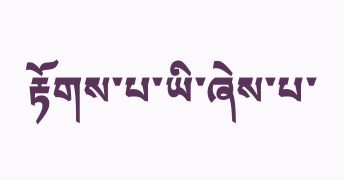རྟོགས་པ་ཡི་ཞེས་པ་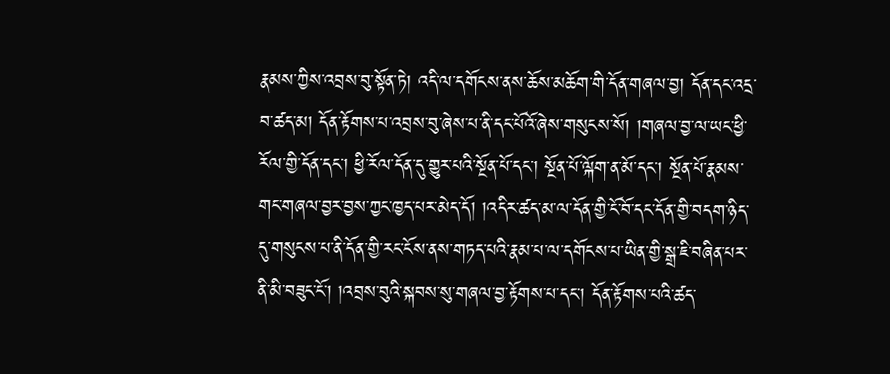རྣམས་ཀྱིས་འབྲས་བུ་སྟོན་ཏེ། འདི་ལ་དགོངས་ནས་ཆོས་མཆོག་གི་དོན་གཞལ་བྱ། དོན་དང་འདྲ་བ་ཚད་མ། དོན་རྟོགས་པ་འབྲས་བུ་ཞེས་པ་ནི་དང་པོའོ་ཞེས་གསུངས་སོ། །གཞལ་བྱ་ལ་ཡང་ཕྱི་རོལ་གྱི་དོན་དང་། ཕྱི་རོལ་དོན་དུ་གྱུར་པའི་སྔོན་པོ་དང་། སྔོན་པོ་ལྐོག་ན་མོ་དང་། སྔོན་པོ་རྣམས་གང་གཞལ་བྱར་བྱས་ཀྱང་ཁྱད་པར་མེད་དོ། །འདིར་ཚད་མ་ལ་དོན་གྱི་ངོ་བོ་དང་དོན་གྱི་བདག་ཉིད་དུ་གསུངས་པ་ནི་དོན་གྱི་རང་ངོས་ནས་གཏད་པའི་རྣམ་པ་ལ་དགོངས་པ་ཡིན་གྱི་སྒྲ་ཇི་བཞིན་པར་ནི་མི་བཟུང་ངོ་། །འབྲས་བུའི་སྐབས་སུ་གཞལ་བྱ་རྟོགས་པ་དང་། དོན་རྟོགས་པའི་ཚད་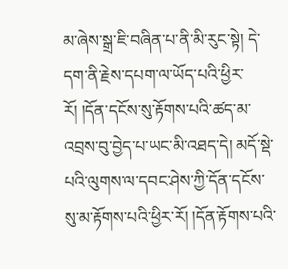མ་ཞེས་སྒྲ་ཇི་བཞིན་པ་ནི་མི་རུང་སྟེ། དེ་དག་ནི་རྗེས་དཔག་ལ་ཡོད་པའི་ཕྱིར་རོ། །དོན་དངོས་སུ་རྟོགས་པའི་ཚད་མ་འབྲས་བུ་བྱེད་པ་ཡང་མི་འཐད་དེ། མདོ་སྡེ་པའི་ལུགས་ལ་དབང་ཤེས་ཀྱི་དོན་དངོས་སུ་མ་རྟོགས་པའི་ཕྱིར་རོ། །དོན་རྟོགས་པའི་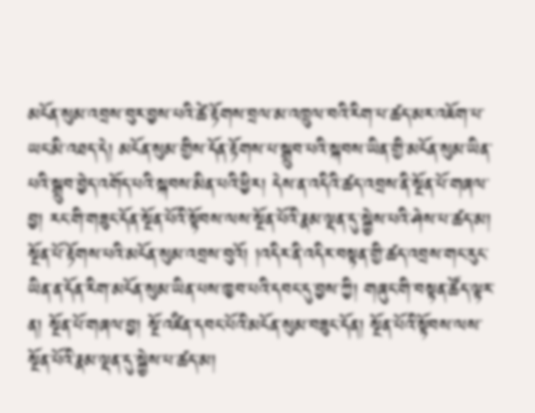མངོན་སུམ་འབྲས་བུར་བྱས་པའི་ཚེ་རྟོགས་བྲལ་མ་འཁྲུལ་བའི་རིག་པ་ཚད་མར་འཇོག་པ་ཡང་མི་འཐད་དེ། མངོན་སུམ་གྱིས་དོན་རྟོགས་པ་སྒྲུབ་པའི་སྐབས་ཡིན་གྱི་མངོན་སུམ་ཡིན་པའི་སྒྲུབ་བྱེད་འགོད་པའི་སྐབས་མིན་པའི་ཕྱིར། དེས་ན་འདིའི་ཚད་འབྲས་ནི་སྔོན་པོ་གཞལ་བྱ། རང་གི་གཟུང་དོན་སྔོན་པོའི་སྟོབས་ལས་སྔོན་པོའི་རྣམ་ལྡན་དུ་སྐྱེས་པའི་ཤེས་པ་ཚད་མ། སྔོན་པོ་རྟོགས་པའི་མངོན་སུམ་འབྲས་བུའོ། །འདིར་ནི་འདིར་བསྟན་གྱི་ཚད་འབྲས་གང་རུང་ཡིན་ན་དོན་རིག་མངོན་སུམ་ཡིན་པས་ཁྱབ་པའི་དབང་དུ་བྱས་ཀྱི། གཞུང་གི་བསྟན་ཚོད་ལྟར་ན། སྔོན་པོ་གཞལ་བྱ། སྔོ་འཛིན་དབང་པོའི་མངོན་སུམ་བཟུང་དོན། སྔོན་པོའི་སྟོབས་ལས་སྔོན་པོའི་རྣམ་ལྡན་དུ་སྐྱེས་པ་ཚད་མ།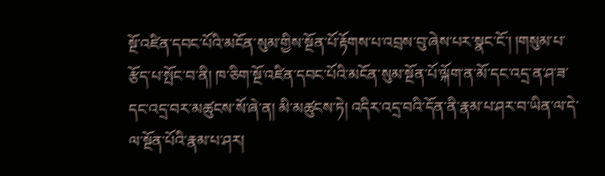སྔོ་འཛིན་དབང་པོའི་མངོན་སུམ་གྱིས་སྔོན་པོ་རྟོགས་པ་འབྲས་བུ་ཞེས་པར་སྣང་ངོ་། །གསུམ་པ་རྩོད་པ་སྤོང་བ་ནི། ཁ་ཅིག་སྔོ་འཛིན་དབང་པོའི་མངོན་སུམ་སྔོན་པོ་ལྐོག་ན་མོ་དང་འདྲ་ན་ཤ་ཟ་དང་འདྲ་བར་མཚུངས་སོ་ཞེ་ན། མི་མཚུངས་ཏེ། འདིར་འདྲ་བའི་དོན་ནི་རྣམ་པ་ཤར་བ་ཡིན་ལ་དེ་ལ་སྔོན་པོའི་རྣམ་པ་ཤར།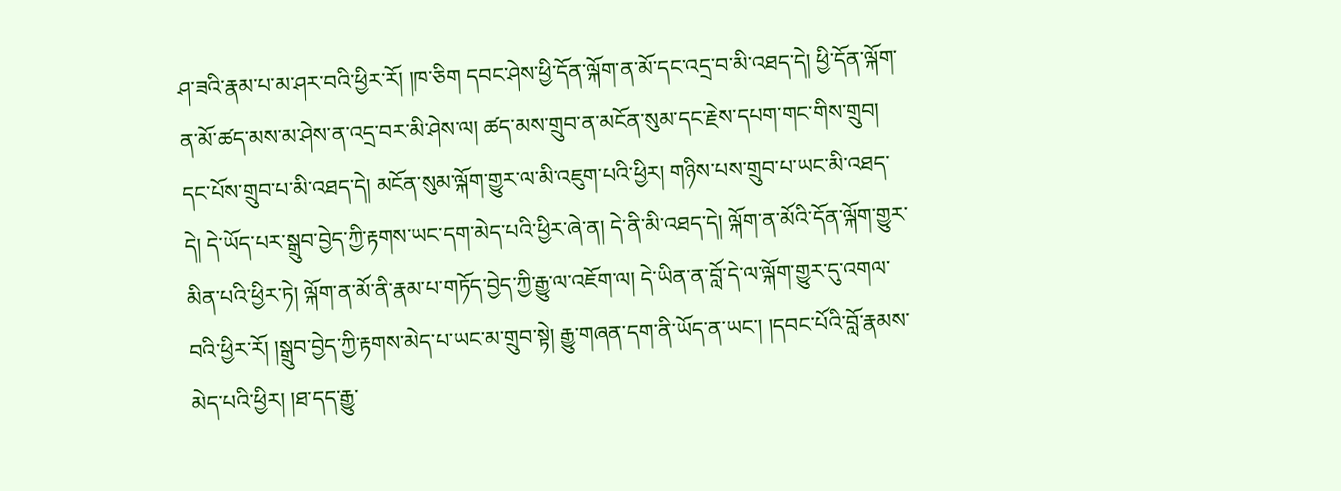ཤ་ཟའི་རྣམ་པ་མ་ཤར་བའི་ཕྱིར་རོ། །ཁ་ཅིག དབང་ཤེས་ཕྱི་དོན་ལྐོག་ན་མོ་དང་འདྲ་བ་མི་འཐད་དེ། ཕྱི་དོན་ལྐོག་ན་མོ་ཚད་མས་མ་ཤེས་ན་འདྲ་བར་མི་ཤེས་ལ། ཚད་མས་གྲུབ་ན་མངོན་སུམ་དང་རྗེས་དཔག་གང་གིས་གྲུབ། དང་པོས་གྲུབ་པ་མི་འཐད་དེ། མངོན་སུམ་ལྐོག་གྱུར་ལ་མི་འཇུག་པའི་ཕྱིར། གཉིས་པས་གྲུབ་པ་ཡང་མི་འཐད་དེ། དེ་ཡོད་པར་སྒྲུབ་བྱེད་ཀྱི་རྟགས་ཡང་དག་མེད་པའི་ཕྱིར་ཞེ་ན། དེ་ནི་མི་འཐད་དེ། ལྐོག་ན་མོའི་དོན་ལྐོག་གྱུར་མིན་པའི་ཕྱིར་ཏེ། ལྐོག་ན་མོ་ནི་རྣམ་པ་གཏོད་བྱེད་ཀྱི་རྒྱུ་ལ་འཇོག་ལ། དེ་ཡིན་ན་བློ་དེ་ལ་ལྐོག་གྱུར་དུ་འགལ་བའི་ཕྱིར་རོ། །སྒྲུབ་བྱེད་ཀྱི་རྟགས་མེད་པ་ཡང་མ་གྲུབ་སྟེ། རྒྱུ་གཞན་དག་ནི་ཡོད་ན་ཡང་། །དབང་པོའི་བློ་རྣམས་མེད་པའི་ཕྱིར། །ཐ་དད་རྒྱུ་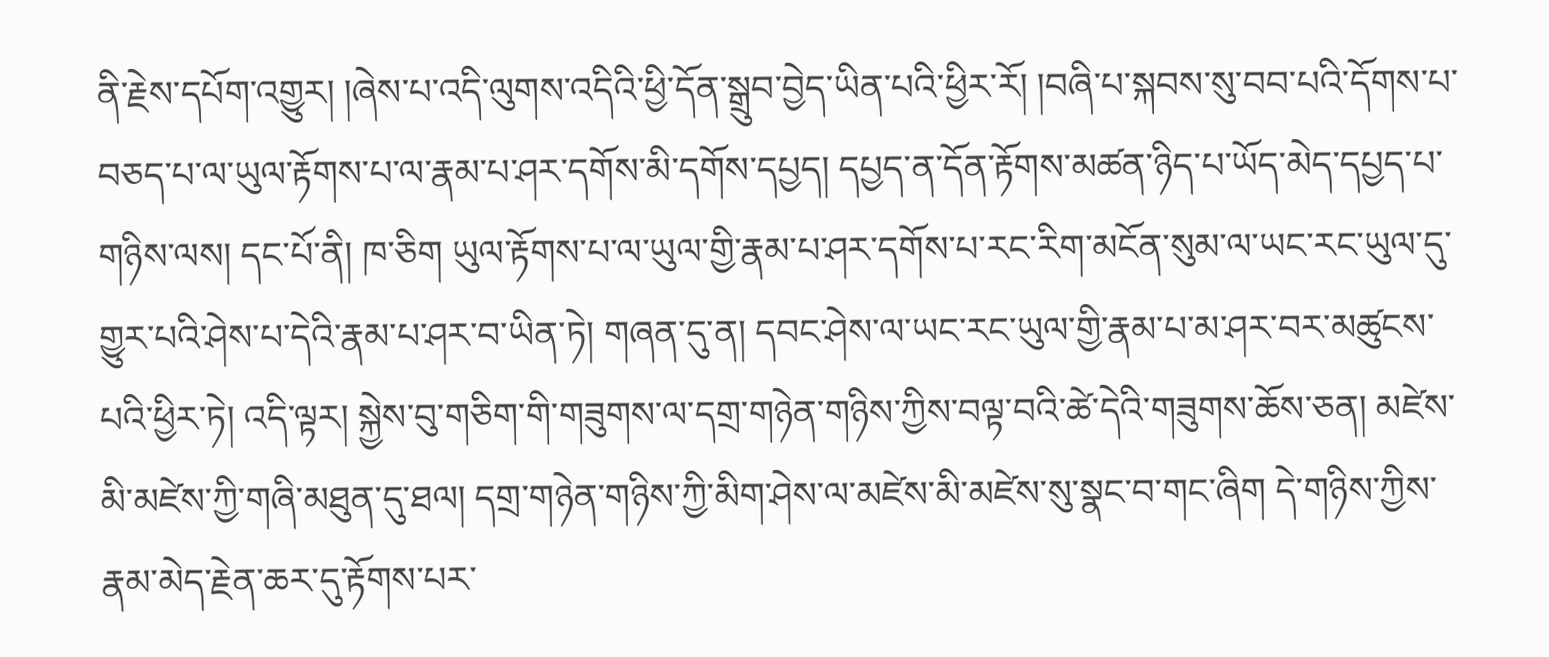ནི་རྗེས་དཔོག་འགྱུར། །ཞེས་པ་འདི་ལུགས་འདིའི་ཕྱི་དོན་སྒྲུབ་བྱེད་ཡིན་པའི་ཕྱིར་རོ། །བཞི་པ་སྐབས་སུ་བབ་པའི་དོགས་པ་བཅད་པ་ལ་ཡུལ་རྟོགས་པ་ལ་རྣམ་པ་ཤར་དགོས་མི་དགོས་དཔྱད། དཔྱད་ན་དོན་རྟོགས་མཚན་ཉིད་པ་ཡོད་མེད་དཔྱད་པ་གཉིས་ལས། དང་པོ་ནི། ཁ་ཅིག ཡུལ་རྟོགས་པ་ལ་ཡུལ་གྱི་རྣམ་པ་ཤར་དགོས་པ་རང་རིག་མངོན་སུམ་ལ་ཡང་རང་ཡུལ་དུ་གྱུར་པའི་ཤེས་པ་དེའི་རྣམ་པ་ཤར་བ་ཡིན་ཏེ། གཞན་དུ་ན། དབང་ཤེས་ལ་ཡང་རང་ཡུལ་གྱི་རྣམ་པ་མ་ཤར་བར་མཚུངས་པའི་ཕྱིར་ཏེ། འདི་ལྟར། སྐྱེས་བུ་གཅིག་གི་གཟུགས་ལ་དགྲ་གཉེན་གཉིས་ཀྱིས་བལྟ་བའི་ཚེ་དེའི་གཟུགས་ཆོས་ཅན། མཛེས་མི་མཛེས་ཀྱི་གཞི་མཐུན་དུ་ཐལ། དགྲ་གཉེན་གཉིས་ཀྱི་མིག་ཤེས་ལ་མཛེས་མི་མཛེས་སུ་སྣང་བ་གང་ཞིག དེ་གཉིས་ཀྱིས་རྣམ་མེད་རྗེན་ཆར་དུ་རྟོགས་པར་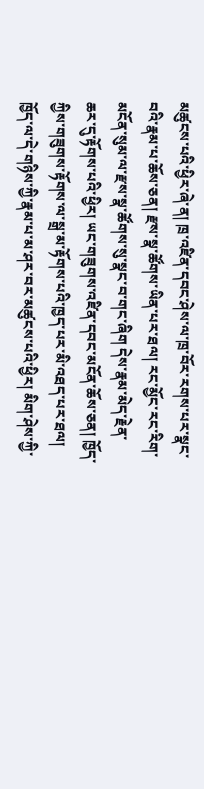མཚུངས་པའི་ཕྱིར་ཞེ་ན། ཁྲ་འཛིན་དབང་ཤེས་ལ་ཁྲ་བོར་རགས་པར་སྣང་བའི་རྣམ་པ་ཆོས་ཅན། རྫས་སྣ་ཚོགས་ཡིན་པར་ཐལ། རང་མྱོང་རང་རིག་མངོན་སུམ་ལ་རྫས་སྣ་ཚོགས་སུ་སྣང་བ་གང་ཞིག དེས་རྣམ་མེད་རྗེན་ཆར་དུ་རྟོགས་པའི་ཕྱིར། ཡང་གཟུགས་འཛིན་དབང་མངོན་ཆོས་ཅན། ཁྱོད་ཀྱིས་གཟུགས་རྟོགས་ལ་སྒྲ་མ་རྟོགས་པའི་ཁྱད་པར་མི་འཐད་པར་ཐལ། ཁྱོད་ལ་དེ་གཉིས་ཀྱི་རྣམ་པ་མ་ཤར་བར་མཚུངས་པའི་ཕྱིར། མིག་ཤེས་ཀྱི་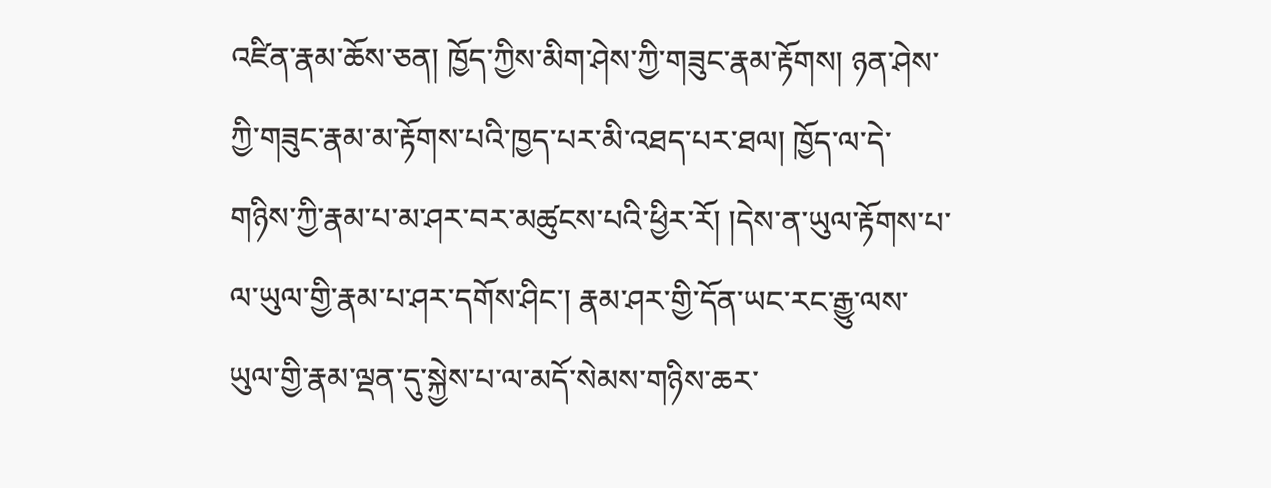འཛིན་རྣམ་ཆོས་ཅན། ཁྱོད་ཀྱིས་མིག་ཤེས་ཀྱི་གཟུང་རྣམ་རྟོགས། ཉན་ཤེས་ཀྱི་གཟུང་རྣམ་མ་རྟོགས་པའི་ཁྱད་པར་མི་འཐད་པར་ཐལ། ཁྱོད་ལ་དེ་གཉིས་ཀྱི་རྣམ་པ་མ་ཤར་བར་མཚུངས་པའི་ཕྱིར་རོ། །དེས་ན་ཡུལ་རྟོགས་པ་ལ་ཡུལ་གྱི་རྣམ་པ་ཤར་དགོས་ཤིང་། རྣམ་ཤར་གྱི་དོན་ཡང་རང་རྒྱུ་ལས་ཡུལ་གྱི་རྣམ་ལྡན་དུ་སྐྱེས་པ་ལ་མདོ་སེམས་གཉིས་ཆར་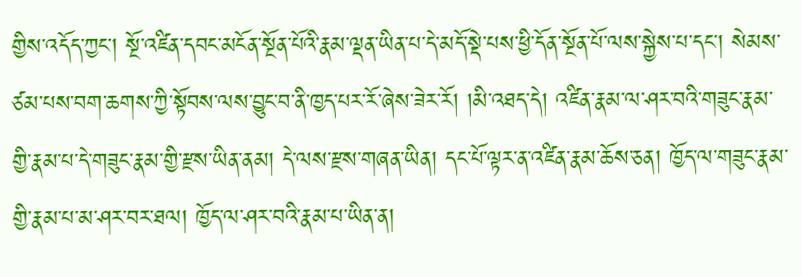གྱིས་འདོད་ཀྱང་། སྔོ་འཛིན་དབང་མངོན་སྔོན་པོའི་རྣམ་ལྡན་ཡིན་པ་དེ་མདོ་སྡེ་པས་ཕྱི་དོན་སྔོན་པོ་ལས་སྐྱེས་པ་དང་། སེམས་ཙམ་པས་བག་ཆགས་ཀྱི་སྟོབས་ལས་བྱུང་བ་ནི་ཁྱད་པར་རོ་ཞེས་ཟེར་རོ། །མི་འཐད་དེ། འཛིན་རྣམ་ལ་ཤར་བའི་གཟུང་རྣམ་གྱི་རྣམ་པ་དེ་གཟུང་རྣམ་གྱི་རྫས་ཡིན་ནམ། དེ་ལས་རྫས་གཞན་ཡིན། དང་པོ་ལྟར་ན་འཛིན་རྣམ་ཆོས་ཅན། ཁྱོད་ལ་གཟུང་རྣམ་གྱི་རྣམ་པ་མ་ཤར་བར་ཐལ། ཁྱོད་ལ་ཤར་བའི་རྣམ་པ་ཡིན་ན།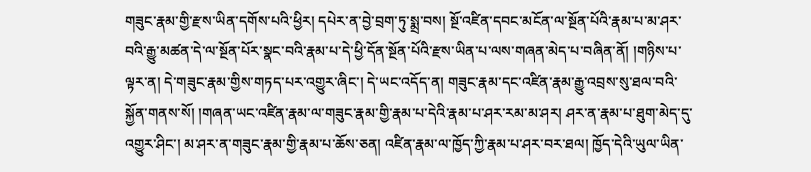གཟུང་རྣམ་གྱི་རྫས་ཡིན་དགོས་པའི་ཕྱིར། དཔེར་ན་བྱེ་བྲག་ཏུ་སྨྲ་བས། སྔོ་འཛིན་དབང་མངོན་ལ་སྔོན་པོའི་རྣམ་པ་མ་ཤར་བའི་རྒྱུ་མཚན་དེ་ལ་སྔོན་པོར་སྣང་བའི་རྣམ་པ་དེ་ཕྱི་དོན་སྔོན་པོའི་རྫས་ཡིན་པ་ལས་གཞན་མེད་པ་བཞིན་ནོ། །གཉིས་པ་ལྟར་ན། དེ་གཟུང་རྣམ་གྱིས་གཏད་པར་འགྱུར་ཞིང་། དེ་ཡང་འདོད་ན། གཟུང་རྣམ་དང་འཛིན་རྣམ་རྒྱུ་འབྲས་སུ་ཐལ་བའི་སྐྱོན་གནས་སོ། །གཞན་ཡང་འཛིན་རྣམ་ལ་གཟུང་རྣམ་གྱི་རྣམ་པ་དེའི་རྣམ་པ་ཤར་རམ་མ་ཤར། ཤར་ན་རྣམ་པ་ཐུག་མེད་དུ་འགྱུར་ཤིང་། མ་ཤར་ན་གཟུང་རྣམ་གྱི་རྣམ་པ་ཆོས་ཅན། འཛིན་རྣམ་ལ་ཁྱོད་ཀྱི་རྣམ་པ་ཤར་བར་ཐལ། ཁྱོད་དེའི་ཡུལ་ཡིན་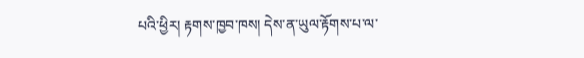པའི་ཕྱིར། རྟགས་ཁྱབ་ཁས། དེས་ན་ཡུལ་རྟོགས་པ་ལ་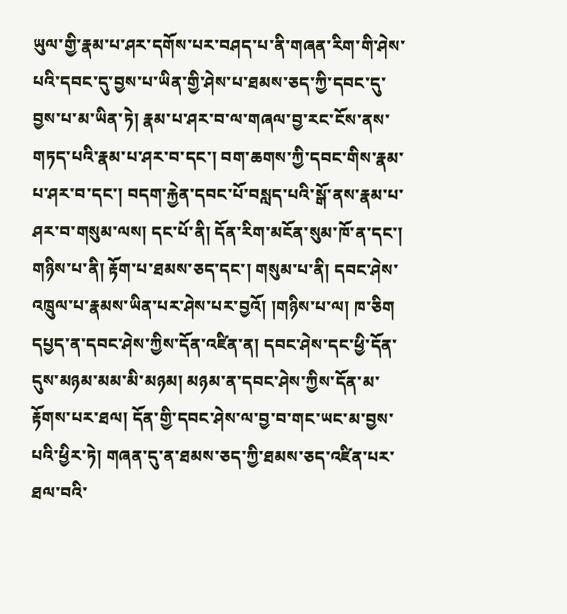ཡུལ་གྱི་རྣམ་པ་ཤར་དགོས་པར་བཤད་པ་ནི་གཞན་རིག་གི་ཤེས་པའི་དབང་དུ་བྱས་པ་ཡིན་གྱི་ཤེས་པ་ཐམས་ཅད་ཀྱི་དབང་དུ་བྱས་པ་མ་ཡིན་ཏེ། རྣམ་པ་ཤར་བ་ལ་གཞལ་བྱ་རང་ངོས་ནས་གཏད་པའི་རྣམ་པ་ཤར་བ་དང་། བག་ཆགས་ཀྱི་དབང་གིས་རྣམ་པ་ཤར་བ་དང་། བདག་རྐྱེན་དབང་པོ་བསླད་པའི་སྒོ་ནས་རྣམ་པ་ཤར་བ་གསུམ་ལས། དང་པོ་ནི། དོན་རིག་མངོན་སུམ་ཁོ་ན་དང་། གཉིས་པ་ནི། རྟོག་པ་ཐམས་ཅད་དང་། གསུམ་པ་ནི། དབང་ཤེས་འཁྲུལ་པ་རྣམས་ཡིན་པར་ཤེས་པར་བྱའོ། །གཉིས་པ་ལ། ཁ་ཅིག དཔྱད་ན་དབང་ཤེས་ཀྱིས་དོན་འཛིན་ན། དབང་ཤེས་དང་ཕྱི་དོན་དུས་མཉམ་མམ་མི་མཉམ། མཉམ་ན་དབང་ཤེས་ཀྱིས་དོན་མ་རྟོགས་པར་ཐལ། དོན་གྱི་དབང་ཤེས་ལ་བྱ་བ་གང་ཡང་མ་བྱས་པའི་ཕྱིར་ཏེ། གཞན་དུ་ན་ཐམས་ཅད་ཀྱི་ཐམས་ཅད་འཛིན་པར་ཐལ་བའི་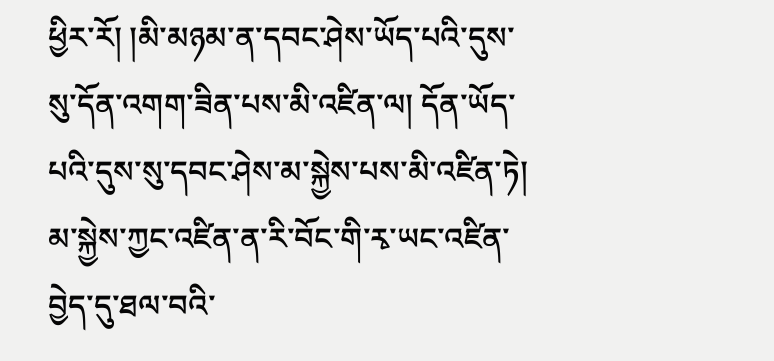ཕྱིར་རོ། །མི་མཉམ་ན་དབང་ཤེས་ཡོད་པའི་དུས་སུ་དོན་འགག་ཟིན་པས་མི་འཛིན་ལ། དོན་ཡོད་པའི་དུས་སུ་དབང་ཤེས་མ་སྐྱེས་པས་མི་འཛིན་ཏེ། མ་སྐྱེས་ཀྱང་འཛིན་ན་རི་བོང་གི་རྭ་ཡང་འཛིན་བྱེད་དུ་ཐལ་བའི་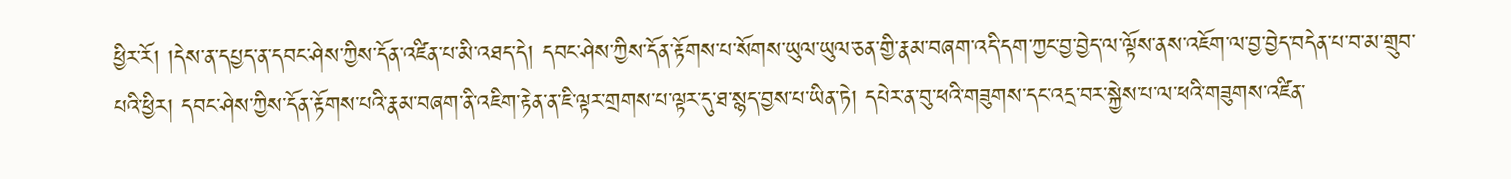ཕྱིར་རོ། །དེས་ན་དཔྱད་ན་དབང་ཤེས་ཀྱིས་དོན་འཛིན་པ་མི་འཐད་དེ། དབང་ཤེས་ཀྱིས་དོན་རྟོགས་པ་སོགས་ཡུལ་ཡུལ་ཅན་གྱི་རྣམ་བཞག་འདི་དག་ཀྱང་བྱ་བྱེད་ལ་ལྟོས་ནས་འཇོག་ལ་བྱ་བྱེད་བདེན་པ་བ་མ་གྲུབ་པའི་ཕྱིར། དབང་ཤེས་ཀྱིས་དོན་རྟོགས་པའི་རྣམ་བཞག་ནི་འཇིག་རྟེན་ན་ཇི་ལྟར་གྲགས་པ་ལྟར་དུ་ཐ་སྙད་བྱས་པ་ཡིན་ཏེ། དཔེར་ན་བུ་ཕའི་གཟུགས་དང་འདྲ་བར་སྐྱེས་པ་ལ་ཕའི་གཟུགས་འཛིན་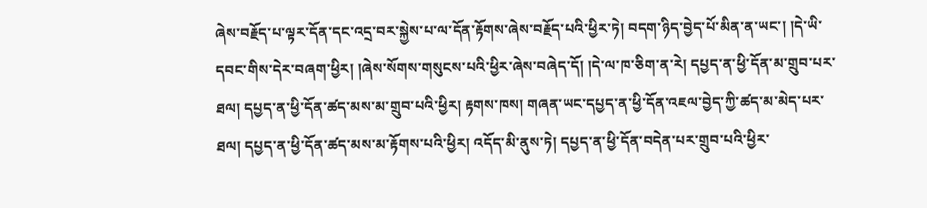ཞེས་བརྗོད་པ་ལྟར་དོན་དང་འདྲ་བར་སྐྱེས་པ་ལ་དོན་རྟོགས་ཞེས་བརྗོད་པའི་ཕྱིར་ཏེ། བདག་ཉིད་བྱེད་པོ་མིན་ན་ཡང་། །དེ་ཡི་དབང་གིས་དེར་བཞག་ཕྱིར། །ཞེས་སོགས་གསུངས་པའི་ཕྱིར་ཞེས་བཞེད་དོ། །དེ་ལ་ཁ་ཅིག་ན་རེ། དཔྱད་ན་ཕྱི་དོན་མ་གྲུབ་པར་ཐལ། དཔྱད་ན་ཕྱི་དོན་ཚད་མས་མ་གྲུབ་པའི་ཕྱིར། རྟགས་ཁས། གཞན་ཡང་དཔྱད་ན་ཕྱི་དོན་འཇལ་བྱེད་ཀྱི་ཚད་མ་མེད་པར་ཐལ། དཔྱད་ན་ཕྱི་དོན་ཚད་མས་མ་རྟོགས་པའི་ཕྱིར། འདོད་མི་ནུས་ཏེ། དཔྱད་ན་ཕྱི་དོན་བདེན་པར་གྲུབ་པའི་ཕྱིར་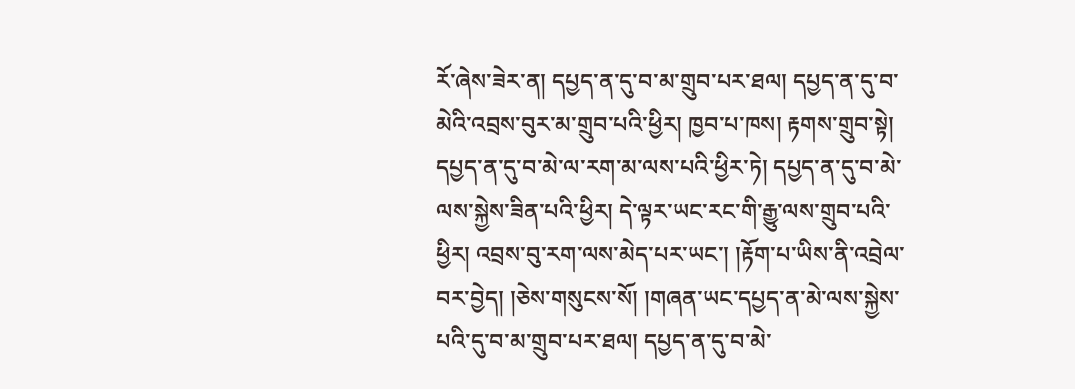རོ་ཞེས་ཟེར་ན། དཔྱད་ན་དུ་བ་མ་གྲུབ་པར་ཐལ། དཔྱད་ན་དུ་བ་མེའི་འབྲས་བུར་མ་གྲུབ་པའི་ཕྱིར། ཁྱབ་པ་ཁས། རྟགས་གྲུབ་སྟེ། དཔྱད་ན་དུ་བ་མེ་ལ་རག་མ་ལས་པའི་ཕྱིར་ཏེ། དཔྱད་ན་དུ་བ་མེ་ལས་སྐྱེས་ཟིན་པའི་ཕྱིར། དེ་ལྟར་ཡང་རང་གི་རྒྱུ་ལས་གྲུབ་པའི་ཕྱིར། འབྲས་བུ་རག་ལས་མེད་པར་ཡང་། །རྟོག་པ་ཡིས་ནི་འབྲེལ་བར་བྱེད། །ཅེས་གསུངས་སོ། །གཞན་ཡང་དཔྱད་ན་མེ་ལས་སྐྱེས་པའི་དུ་བ་མ་གྲུབ་པར་ཐལ། དཔྱད་ན་དུ་བ་མེ་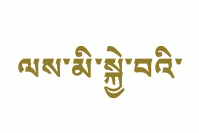ལས་མི་སྐྱེ་བའི་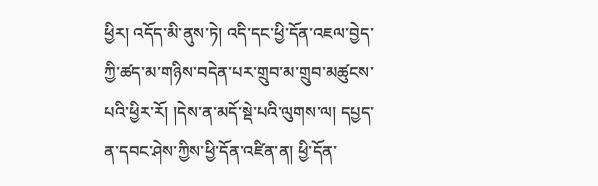ཕྱིར། འདོད་མི་ནུས་ཏེ། འདི་དང་ཕྱི་དོན་འཇལ་བྱེད་ཀྱི་ཚད་མ་གཉིས་བདེན་པར་གྲུབ་མ་གྲུབ་མཚུངས་པའི་ཕྱིར་རོ། །དེས་ན་མདོ་སྡེ་པའི་ལུགས་ལ། དཔྱད་ན་དབང་ཤེས་ཀྱིས་ཕྱི་དོན་འཛིན་ན། ཕྱི་དོན་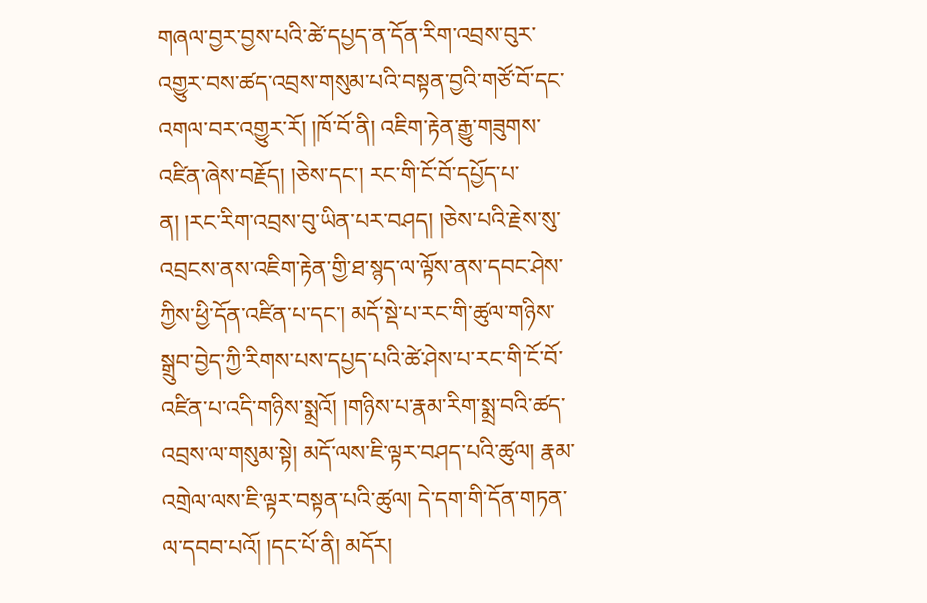གཞལ་བྱར་བྱས་པའི་ཚེ་དཔྱད་ན་དོན་རིག་འབྲས་བུར་འགྱུར་བས་ཚད་འབྲས་གསུམ་པའི་བསྟན་བྱའི་གཙོ་བོ་དང་འགལ་བར་འགྱུར་རོ། །ཁོ་བོ་ནི། འཇིག་རྟེན་རྒྱུ་གཟུགས་འཛིན་ཞེས་བརྗོད། །ཅེས་དང་། རང་གི་ངོ་བོ་དཔྱོད་པ་ན། །རང་རིག་འབྲས་བུ་ཡིན་པར་བཤད། །ཅེས་པའི་རྗེས་སུ་འབྲངས་ནས་འཇིག་རྟེན་གྱི་ཐ་སྙད་ལ་ལྟོས་ནས་དབང་ཤེས་ཀྱིས་ཕྱི་དོན་འཛིན་པ་དང་། མདོ་སྡེ་པ་རང་གི་ཚུལ་གཉིས་སྒྲུབ་བྱེད་ཀྱི་རིགས་པས་དཔྱད་པའི་ཚེ་ཤེས་པ་རང་གི་ངོ་བོ་འཛིན་པ་འདི་གཉིས་སྨྲའོ། །གཉིས་པ་རྣམ་རིག་སྨྲ་བའི་ཚད་འབྲས་ལ་གསུམ་སྟེ། མདོ་ལས་ཇི་ལྟར་བཤད་པའི་ཚུལ། རྣམ་འགྲེལ་ལས་ཇི་ལྟར་བསྟན་པའི་ཚུལ། དེ་དག་གི་དོན་གཏན་ལ་དབབ་པའོ། །དང་པོ་ནི། མདོར།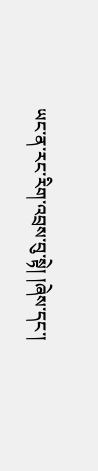ཡང་ན་རང་རིག་འབྲས་བུ་སྟེ། །ཞེས་དང་།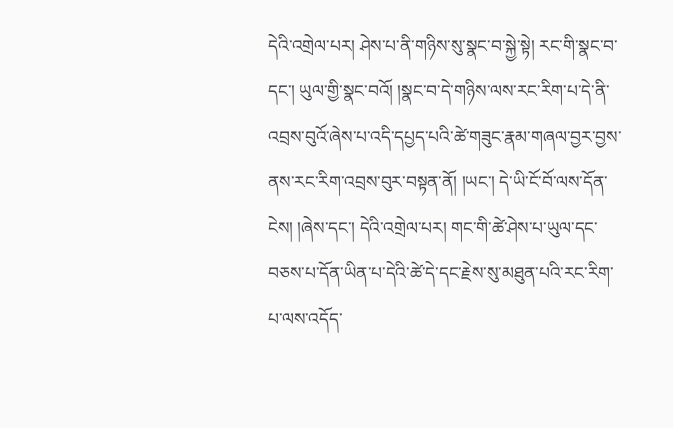དེའི་འགྲེལ་པར། ཤེས་པ་ནི་གཉིས་སུ་སྣང་བ་སྐྱེ་སྟེ། རང་གི་སྣང་བ་དང་། ཡུལ་གྱི་སྣང་བའོ། །སྣང་བ་དེ་གཉིས་ལས་རང་རིག་པ་དེ་ནི་འབྲས་བུའོ་ཞེས་པ་འདི་དཔྱད་པའི་ཚེ་གཟུང་རྣམ་གཞལ་བྱར་བྱས་ནས་རང་རིག་འབྲས་བུར་བསྟན་ནོ། །ཡང་། དེ་ཡི་ངོ་བོ་ལས་དོན་ངེས། །ཞེས་དང་། དེའི་འགྲེལ་པར། གང་གི་ཚེ་ཤེས་པ་ཡུལ་དང་བཅས་པ་དོན་ཡིན་པ་དེའི་ཚེ་དེ་དང་རྗེས་སུ་མཐུན་པའི་རང་རིག་པ་ལས་འདོད་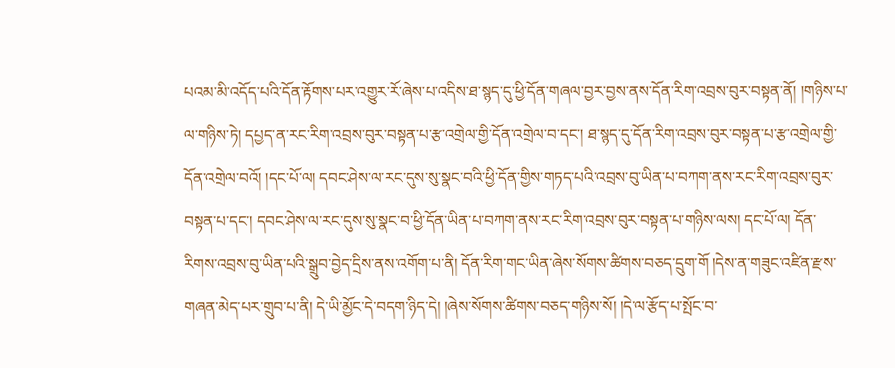པའམ་མི་འདོད་པའི་དོན་རྟོགས་པར་འགྱུར་རོ་ཞེས་པ་འདིས་ཐ་སྙད་དུ་ཕྱི་དོན་གཞལ་བྱར་བྱས་ནས་དོན་རིག་འབྲས་བུར་བསྟན་ནོ། །གཉིས་པ་ལ་གཉིས་ཏེ། དཔྱད་ན་རང་རིག་འབྲས་བུར་བསྟན་པ་རྩ་འགྲེལ་གྱི་དོན་འགྲེལ་བ་དང་། ཐ་སྙད་དུ་དོན་རིག་འབྲས་བུར་བསྟན་པ་རྩ་འགྲེལ་གྱི་དོན་འགྲེལ་བའོ། །དང་པོ་ལ། དབང་ཤེས་ལ་རང་དུས་སུ་སྣང་བའི་ཕྱི་དོན་གྱིས་གཏད་པའི་འབྲས་བུ་ཡིན་པ་བཀག་ནས་རང་རིག་འབྲས་བུར་བསྟན་པ་དང་། དབང་ཤེས་ལ་རང་དུས་སུ་སྣང་བ་ཕྱི་དོན་ཡིན་པ་བཀག་ནས་རང་རིག་འབྲས་བུར་བསྟན་པ་གཉིས་ལས། དང་པོ་ལ། དོན་རིགས་འབྲས་བུ་ཡིན་པའི་སྒྲུབ་བྱེད་དྲིས་ནས་འགོག་པ་ནི། དོན་རིག་གང་ཡིན་ཞེས་སོགས་ཚིགས་བཅད་དྲུག་གོ །དེས་ན་གཟུང་འཛིན་རྫས་གཞན་མེད་པར་གྲུབ་པ་ནི། དེ་ཡི་མྱོང་དེ་བདག་ཉིད་དེ། །ཞེས་སོགས་ཚིགས་བཅད་གཉིས་སོ། །དེ་ལ་རྩོད་པ་སྤོང་བ་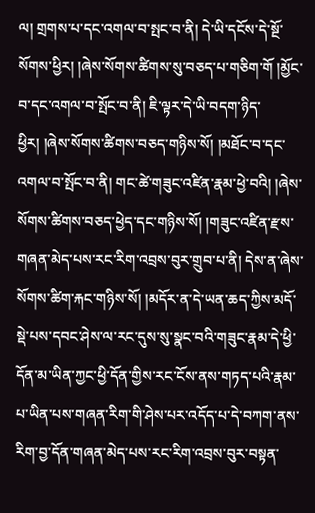ལ། གྲགས་པ་དང་འགལ་བ་སྤང་བ་ནི། དེ་ཡི་དངོས་དེ་སྔོ་སོགས་ཕྱིར། །ཞེས་སོགས་ཚིགས་སུ་བཅད་པ་གཅིག་གོ །མྱོང་བ་དང་འགལ་བ་སྤོང་བ་ནི། ཇི་ལྟར་དེ་ཡི་བདག་ཉིད་ཕྱིར། །ཞེས་སོགས་ཚིགས་བཅད་གཉིས་སོ། །མཐོང་བ་དང་འགལ་བ་སྤོང་བ་ནི། གང་ཚེ་གཟུང་འཛིན་རྣམ་ཕྱེ་བའི། །ཞེས་སོགས་ཚིགས་བཅད་ཕྱེད་དང་གཉིས་སོ། །གཟུང་འཛིན་རྫས་གཞན་མེད་པས་རང་རིག་འབྲས་བུར་གྲུབ་པ་ནི། དེས་ན་ཞེས་སོགས་ཚིག་རྐང་གཉིས་སོ། །མདོར་ན་དེ་ཡན་ཆད་ཀྱིས་མདོ་སྡེ་པས་དབང་ཤེས་ལ་རང་དུས་སུ་སྣང་བའི་གཟུང་རྣམ་དེ་ཕྱི་དོན་མ་ཡིན་ཀྱང་ཕྱི་དོན་གྱིས་རང་ངོས་ནས་གཏད་པའི་རྣམ་པ་ཡིན་པས་གཞན་རིག་གི་ཤེས་པར་འདོད་པ་དེ་བཀག་ནས་རིག་བྱ་དོན་གཞན་མེད་པས་རང་རིག་འབྲས་བུར་བསྟན་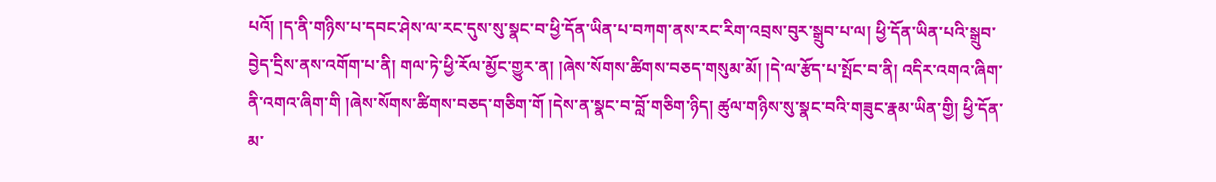པའོ། །ད་ནི་གཉིས་པ་དབང་ཤེས་ལ་རང་དུས་སུ་སྣང་བ་ཕྱི་དོན་ཡིན་པ་བཀག་ནས་རང་རིག་འབྲས་བུར་སྒྲུབ་པ་ལ། ཕྱི་དོན་ཡིན་པའི་སྒྲུབ་བྱེད་དྲིས་ནས་འགོག་པ་ནི། གལ་ཏེ་ཕྱི་རོལ་མྱོང་གྱུར་ན། །ཞེས་སོགས་ཚིགས་བཅད་གསུམ་མོ། །དེ་ལ་རྩོད་པ་སྤོང་བ་ནི། འདིར་འགའ་ཞིག་ནི་འགའ་ཞིག་གི །ཞེས་སོགས་ཚིགས་བཅད་གཅིག་གོ །དེས་ན་སྣང་བ་བློ་གཅིག་ཉིད། ཚུལ་གཉིས་སུ་སྣང་བའི་གཟུང་རྣམ་ཡིན་གྱི། ཕྱི་དོན་མ་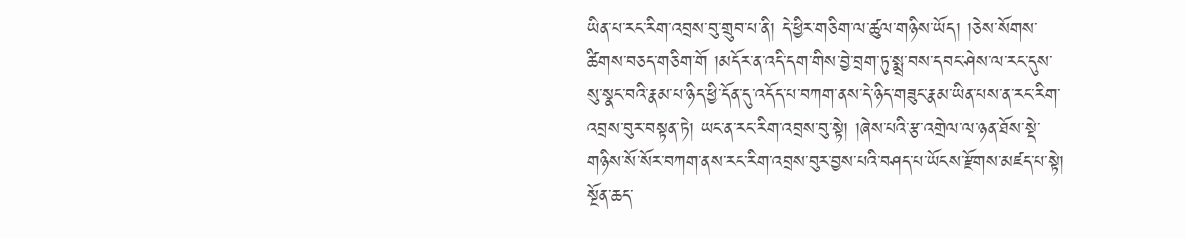ཡིན་པ་རང་རིག་འབྲས་བུ་གྲུབ་པ་ནི། དེ་ཕྱིར་གཅིག་ལ་ཚུལ་གཉིས་ཡོད། །ཅེས་སོགས་ཚིགས་བཅད་གཅིག་གོ །མདོར་ན་འདི་དག་གིས་བྱེ་བྲག་ཏུ་སྨྲ་བས་དབང་ཤེས་ལ་རང་དུས་སུ་སྣང་བའི་རྣམ་པ་ཉིད་ཕྱི་དོན་དུ་འདོད་པ་བཀག་ནས་དེ་ཉིད་གཟུང་རྣམ་ཡིན་པས་ན་རང་རིག་འབྲས་བུར་བསྟན་ཏེ། ཡང་ན་རང་རིག་འབྲས་བུ་སྟེ། །ཞེས་པའི་རྩ་འགྲེལ་ལ་ཉན་ཐོས་སྡེ་གཉིས་སོ་སོར་བཀག་ནས་རང་རིག་འབྲས་བུར་བྱས་པའི་བཤད་པ་ཡོངས་རྫོགས་མཛད་པ་སྟེ། སྔོན་ཆད་